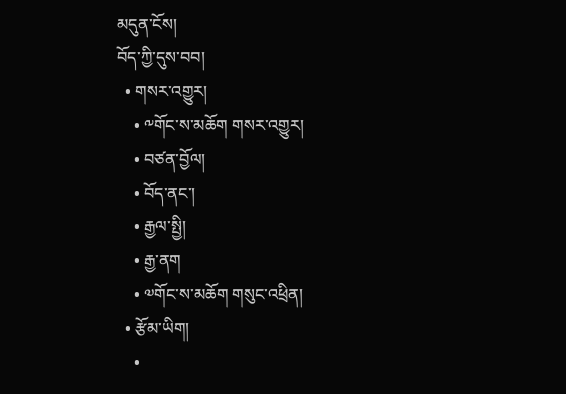མདུན་ངོས།
བོད་ཀྱི་དུས་བབ།
  • གསར་འགྱུར།
    • ༸གོང་ས་མཆོག གསར་འགྱུར།
    • བཙན་བྱོལ།
    • བོད་ནང་།
    • རྒྱལ་སྤྱི།
    • རྒྱ་ནག
    • ༧གོང་ས་མཆོག གསུང་འཕྲིན།
  • རྩོམ་ཡིག།
    •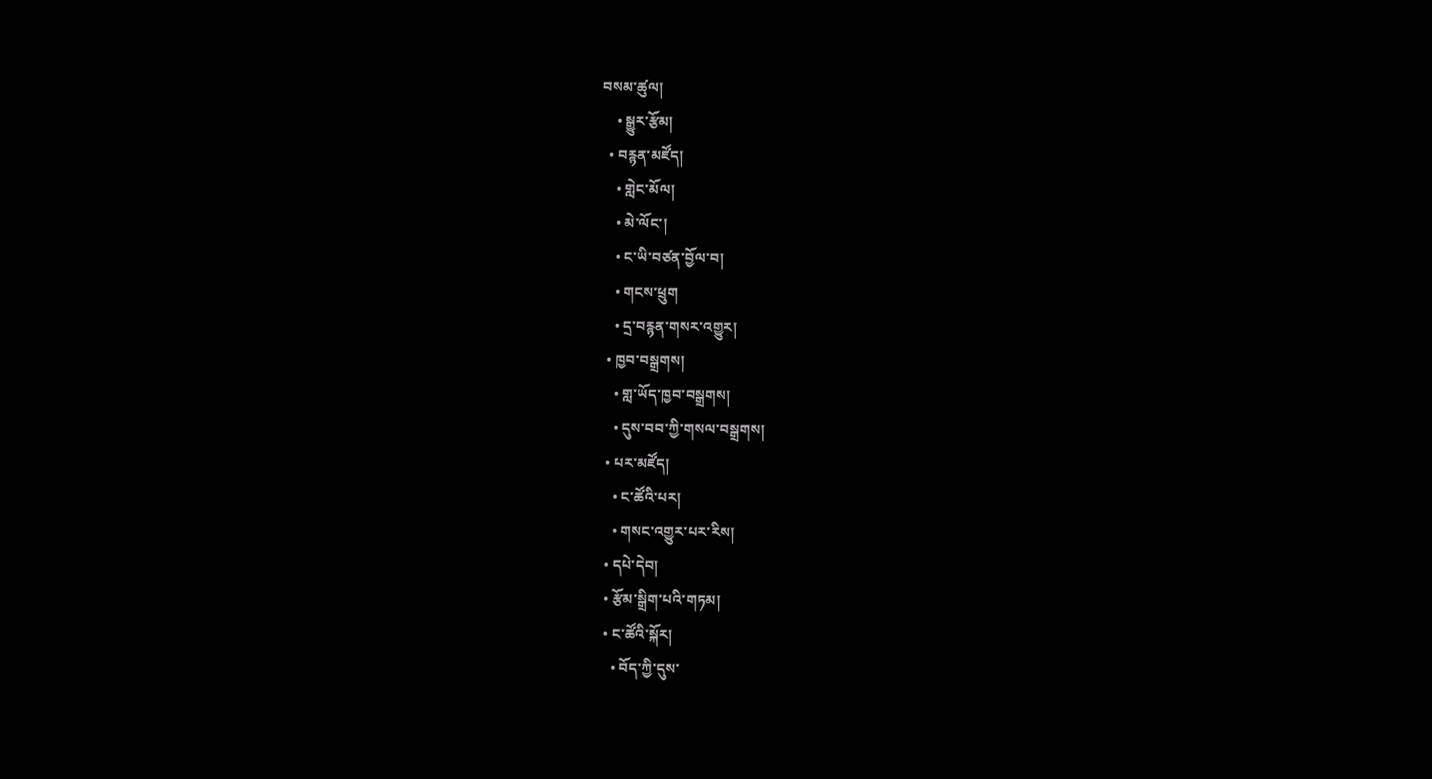བསམ་ཚུལ།
    • སྒྱུར་རྩོམ།
  • བརྙན་མཛོད།
    • གླེང་མོལ།
    • མེ་ལོང་།
    • ང་ཡི་བཙན་བྱོལ་བ།
    • གངས་ཕྲུག
    • དྲ་བརྙན་གསར་འགྱུར།
  • ཁྱབ་བསྒྲགས།
    • གླ་ཡོད་ཁྱབ་བསྒྲགས།
    • དུས་བབ་ཀྱི་གསལ་བསྒྲགས།
  • པར་མཛོད།
    • ང་ཚོའི་པར།
    • གསང་འགྱུར་པར་རིས།
  • དཔེ་དེབ།
  • རྩོམ་སྒྲིག་པའི་གཏམ།
  • ང་ཚོའི་སྐོར།
    • བོད་ཀྱི་དུས་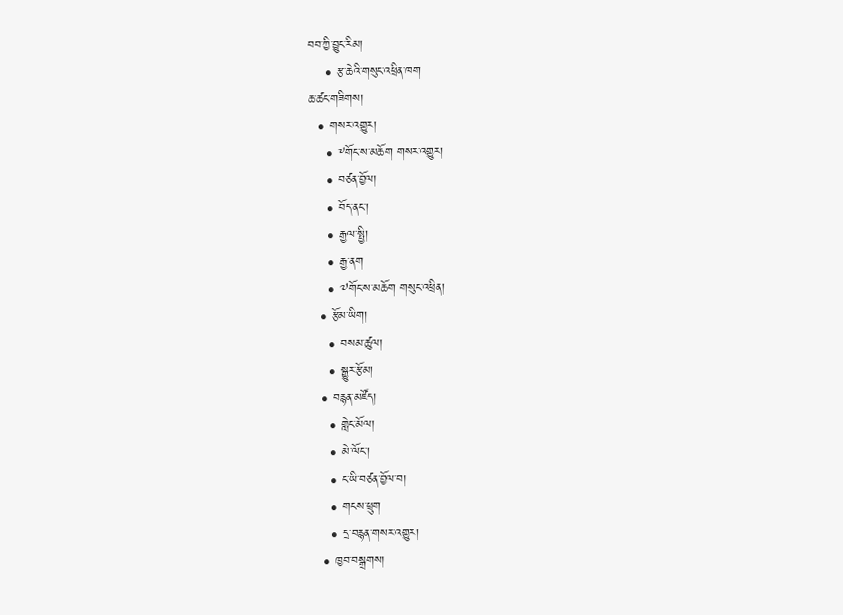བབ་ཀྱི་བྱུང་རིམ།
    • རྩ་ཆེའི་གསུང་འཕྲིན་ཁག
ཆ་ཚང་གཟིགས།
  • གསར་འགྱུར།
    • ༸གོང་ས་མཆོག གསར་འགྱུར།
    • བཙན་བྱོལ།
    • བོད་ནང་།
    • རྒྱལ་སྤྱི།
    • རྒྱ་ནག
    • ༧གོང་ས་མཆོག གསུང་འཕྲིན།
  • རྩོམ་ཡིག།
    • བསམ་ཚུལ།
    • སྒྱུར་རྩོམ།
  • བརྙན་མཛོད།
    • གླེང་མོལ།
    • མེ་ལོང་།
    • ང་ཡི་བཙན་བྱོལ་བ།
    • གངས་ཕྲུག
    • དྲ་བརྙན་གསར་འགྱུར།
  • ཁྱབ་བསྒྲགས།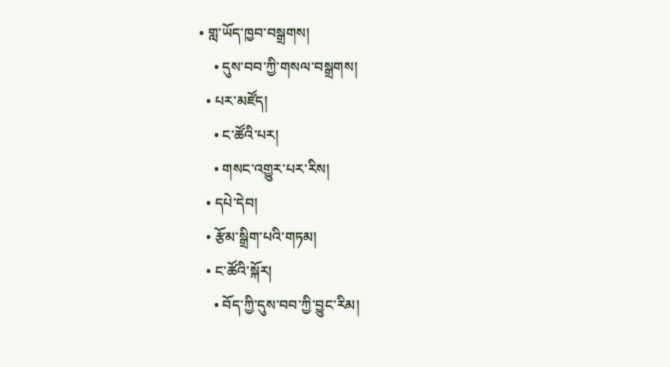• གླ་ཡོད་ཁྱབ་བསྒྲགས།
    • དུས་བབ་ཀྱི་གསལ་བསྒྲགས།
  • པར་མཛོད།
    • ང་ཚོའི་པར།
    • གསང་འགྱུར་པར་རིས།
  • དཔེ་དེབ།
  • རྩོམ་སྒྲིག་པའི་གཏམ།
  • ང་ཚོའི་སྐོར།
    • བོད་ཀྱི་དུས་བབ་ཀྱི་བྱུང་རིམ།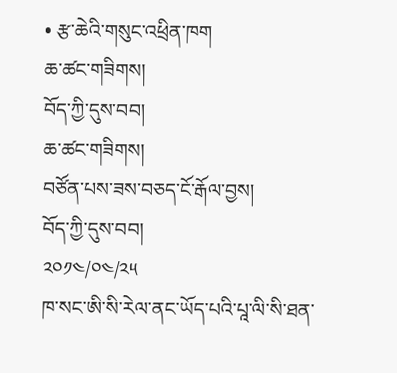• རྩ་ཆེའི་གསུང་འཕྲིན་ཁག
ཆ་ཚང་གཟིགས།
བོད་ཀྱི་དུས་བབ།
ཆ་ཚང་གཟིགས།
བཙོན་པས་ཟས་བཅད་ངོ་རྒོལ་བྱས།
བོད་ཀྱི་དུས་བབ།
༢༠༡༤/༠༤/༢༥
ཁ་སང་ཨི་སི་རེལ་ནང་ཡོད་པའི་པཱ་ལི་སི་ཐན་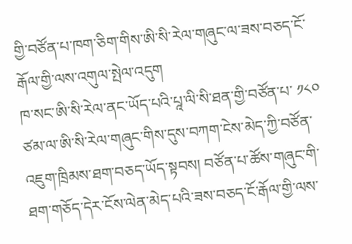གྱི་བཙོན་པ་ཁག་ཅིག་གིས་ཨི་སི་རེལ་གཞུང་ལ་ཟས་བཅད་ངོ་རྒོལ་གྱི་ལས་འགུལ་སྤེལ་འདུག
ཁ་སང་ཨི་སི་རེལ་ནང་ཡོད་པའི་པཱ་ལི་སི་ཐན་གྱི་བཙོན་པ་ ༡༨༠ ཙམ་ལ་ཨི་སི་རེལ་གཞུང་གིས་དུས་བཀག་ངེས་མེད་ཀྱི་བཙོན་འཇུག་ཁྲིམས་ཐག་བཅད་ཡོད་སྟབས། བཙོན་པ་ཚོས་གཞུང་གི་ཐག་གཅོད་དེར་ངོས་ལེན་མེད་པའི་ཟས་བཅད་ངོ་རྒོལ་གྱི་ལས་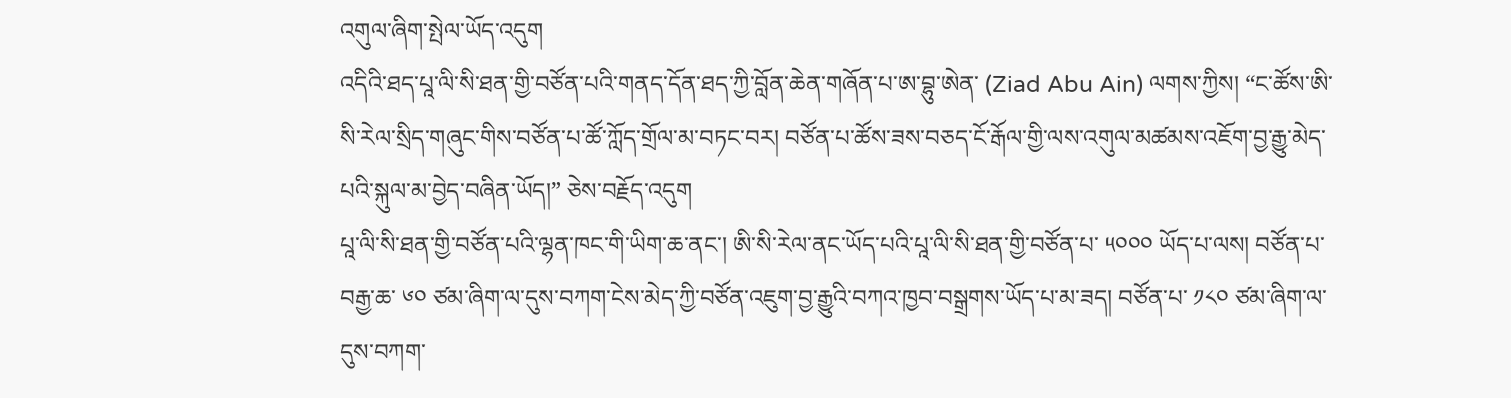འགུལ་ཞིག་སྤེལ་ཡོད་འདུག
འདིའི་ཐད་པཱ་ལི་སི་ཐན་གྱི་བཙོན་པའི་གནད་དོན་ཐད་ཀྱི་བློན་ཆེན་གཞོན་པ་ཨ་བྷུ་ཨེན་ (Ziad Abu Ain) ལགས་ཀྱིས། “ང་ཚོས་ཨི་སི་རེལ་སྲིད་གཞུང་གིས་བཙོན་པ་ཚོ་ཀློད་གྲོལ་མ་བཏང་བར། བཙོན་པ་ཚོས་ཟས་བཅད་ངོ་རྒོལ་གྱི་ལས་འགུལ་མཚམས་འཇོག་བྱ་རྒྱུ་མེད་པའི་སྐུལ་མ་བྱེད་བཞིན་ཡོད།” ཅེས་བརྗོད་འདུག
པཱ་ལི་སི་ཐན་གྱི་བཙོན་པའི་ལྷན་ཁང་གི་ཡིག་ཆ་ནང་། ཨི་སི་རེལ་ནང་ཡོད་པའི་པཱ་ལི་སི་ཐན་གྱི་བཙོན་པ་ ༥༠༠༠ ཡོད་པ་ལས། བཙོན་པ་བརྒྱ་ཆ་ ༦༠ ཙམ་ཞིག་ལ་དུས་བཀག་ངེས་མེད་ཀྱི་བཙོན་འཇུག་བྱ་རྒྱུའི་བཀའ་ཁྱབ་བསྒྲགས་ཡོད་པ་མ་ཟད། བཙོན་པ་ ༡༨༠ ཙམ་ཞིག་ལ་དུས་བཀག་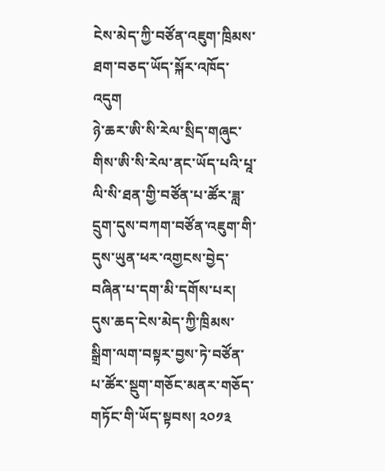ངེས་མེད་ཀྱི་བཙོན་འཇུག་ཁྲིམས་ཐག་བཅད་ཡོད་སྐོར་འཁོད་འདུག
ཉེ་ཆར་ཨི་སི་རེལ་སྲིད་གཞུང་གིས་ཨི་སི་རེལ་ནང་ཡོད་པའི་པཱ་ལི་སི་ཐན་གྱི་བཙོན་པ་ཚོར་ཟླ་དྲུག་དུས་བཀག་བཙོན་འཇུག་གི་དུས་ཡུན་ཕར་འགྱངས་བྱེད་བཞིན་པ་དག་མི་དགོས་པར། དུས་ཆད་ངེས་མེད་ཀྱི་ཁྲིམས་སྒྲིག་ལག་བསྟར་བྱས་ཏེ་བཙོན་པ་ཚོར་སྡུག་གཅོང་མནར་གཅོད་གཏོང་གི་ཡོད་སྟབས། ༢༠༡༣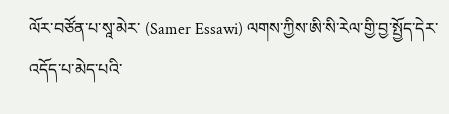ལོར་བཙོན་པ་སཱ་མེར་ (Samer Essawi) ལགས་ཀྱིས་ཨི་སི་རེལ་གྱི་བྱ་སྤྱོད་དེར་འདོད་པ་མེད་པའི་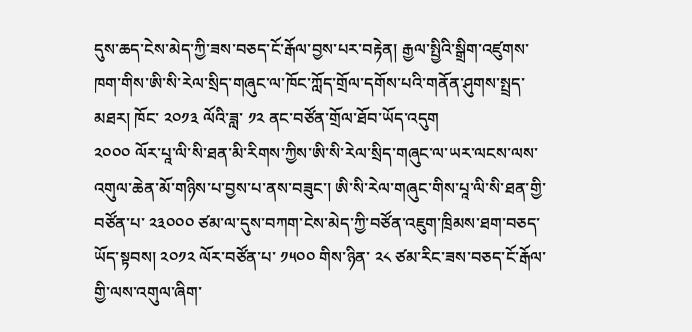དུས་ཆད་ངེས་མེད་ཀྱི་ཟས་བཅད་ངོ་རྒོལ་བྱས་པར་བརྟེན། རྒྱལ་སྤྱིའི་སྒྲིག་འཛུགས་ཁག་གིས་ཨི་སི་རེལ་སྲིད་གཞུང་ལ་ཁོང་ཀློད་གྲོལ་དགོས་པའི་གནོན་ཤུགས་སྤྲད་མཐར། ཁོང་ ༢༠༡༣ ལོའི་ཟླ་ ༡༢ ནང་བཙོན་གྲོལ་ཐོབ་ཡོད་འདུག
༢༠༠༠ ལོར་པཱ་ལི་སི་ཐན་མི་རིགས་ཀྱིས་ཨི་སི་རེལ་སྲིད་གཞུང་ལ་ཡར་ལངས་ལས་འགུལ་ཆེན་མོ་གཉིས་པ་བྱས་པ་ནས་བཟུང་། ཨི་སི་རེལ་གཞུང་གིས་པཱ་ལི་སི་ཐན་གྱི་བཙོན་པ་ ༢༣༠༠༠ ཙམ་ལ་དུས་བཀག་ངེས་མེད་ཀྱི་བཙོན་འཇུག་ཁྲིམས་ཐག་བཅད་ཡོད་སྟབས། ༢༠༡༢ ལོར་བཙོན་པ་ ༡༥༠༠ གིས་ཉིན་ ༢༨ ཙམ་རིང་ཟས་བཅད་ངོ་རྒོལ་གྱི་ལས་འགུལ་ཞིག་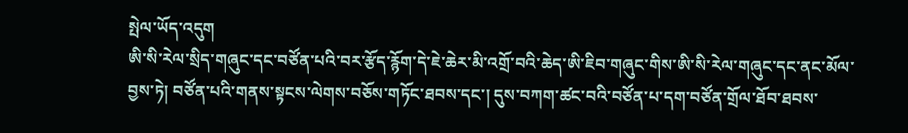སྤེལ་ཡོད་འདུག
ཨི་སི་རེལ་སྲིད་གཞུང་དང་བཙོན་པའི་བར་རྩོད་རྙོག་དེ་ཇེ་ཆེར་མི་འགྲོ་བའི་ཆེད་ཨི་ཇིབ་གཞུང་གིས་ཨི་སི་རེལ་གཞུང་དང་ནང་མོལ་བྱས་ཏེ། བཙོན་པའི་གནས་སྟངས་ལེགས་བཅོས་གཏོང་ཐབས་དང་། དུས་བཀག་ཚང་བའི་བཙོན་པ་དག་བཙོན་གྲོལ་ཐོབ་ཐབས་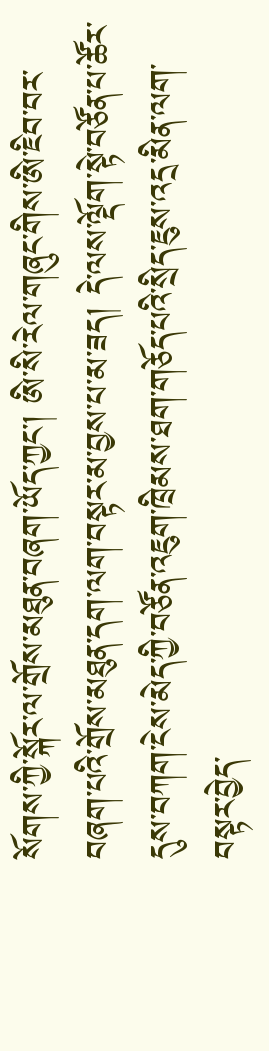སོགས་ཀྱི་སྐོར་ལ་གྲོས་མཐུན་བཞག་ཡོད་ཀྱང་། ཨི་སི་རེལ་གཞུང་གིས་ཨི་ཇིབ་བར་བཞག་པའི་གྲོས་མཐུན་དག་ལག་བསྟར་མ་བྱས་པ་མ་ཟད། དེ་ལས་ལྡོག་སྟེ་བཙོན་པ་ཚོར་དུས་བཀག་ངེས་མེད་ཀྱི་བཙོན་འཇུག་ཁྲིམས་ཐག་གཅོད་པའི་སྲིད་ཇུས་འདྲ་མིན་ལག་བསྟར་བྱེད་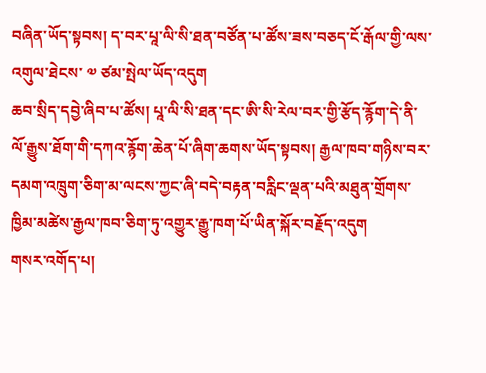བཞིན་ཡོད་སྟབས། ད་བར་པཱ་ལི་སི་ཐན་བཙོན་པ་ཚོས་ཟས་བཅད་ངོ་རྒོལ་གྱི་ལས་འགུལ་ཐེངས་ ༧ ཙམ་སྤེལ་ཡོད་འདུག
ཆབ་སྲིད་དབྱེ་ཞིབ་པ་ཚོས། པཱ་ལི་སི་ཐན་དང་ཨི་སི་རེལ་བར་གྱི་རྩོད་རྙོག་དེ་ནི་ལོ་རྒྱུས་ཐོག་གི་དཀའ་རྙོག་ཆེན་པོ་ཞིག་ཆགས་ཡོད་སྟབས། རྒྱལ་ཁབ་གཉིས་བར་དམག་འཁྲུག་ཅིག་མ་ལངས་ཀྱང་ཞི་བདེ་བརྟན་བརླིང་ལྡན་པའི་མཐུན་གྲོགས་ཁྱིམ་མཚེས་རྒྱལ་ཁབ་ཅིག་ཏུ་འགྱུར་རྒྱུ་ཁག་པོ་ཡིན་སྐོར་བརྗོད་འདུག
གསར་འགོད་པ།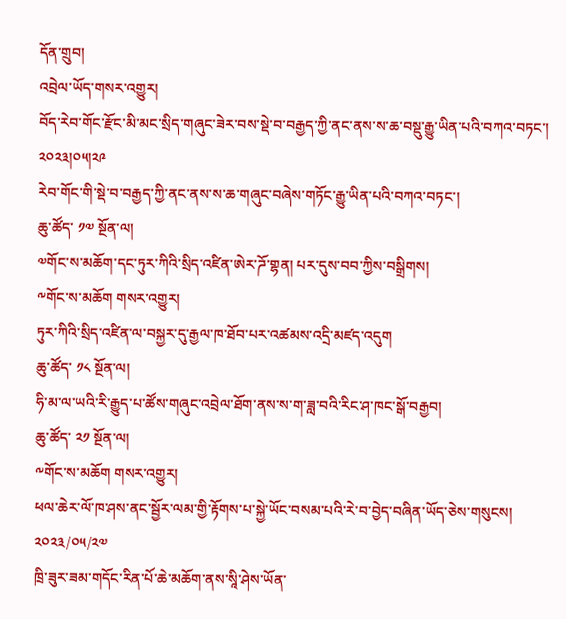དོན་གྲུབ།
འབྲེལ་ཡོད་གསར་འགྱུར།
བོད་རེབ་གོང་རྫོང་མི་མང་སྲིད་གཞུང་ཟེར་བས་སྡེ་བ་བརྒྱད་ཀྱི་ནང་ནས་ས་ཆ་བསྡུ་རྒྱུ་ཡིན་པའི་བཀའ་བཏང་། ༢༠༢༣།༠༥།༢༩
རེབ་གོང་གི་སྡེ་བ་བརྒྱད་ཀྱི་ནང་ནས་ས་ཆ་གཞུང་བཞེས་གཏོང་རྒྱུ་ཡིན་པའི་བཀའ་བཏང་།
ཆུ་ཚོད་ ༡༧ སྔོན་ལ།
༧གོང་ས་མཆོག་དང་ཏུར་ཀིའི་སྲིད་འཛིན་ཨེར་ཌོ་གྷན། པར་དུས་བབ་ཀྱིས་བསྒྲིགས།
༸གོང་ས་མཆོག གསར་འགྱུར།
ཏུར་ཀིའི་སྲིད་འཛིན་ལ་བསྐྱར་དུ་རྒྱལ་ཁ་ཐོབ་པར་འཚམས་འདྲི་མཛད་འདུག
ཆུ་ཚོད་ ༡༨ སྔོན་ལ།
ཧི་མ་ལ་ཡའི་རི་རྒྱུད་པ་ཚོས་གཞུང་འབྲེལ་ཐོག་ནས་ས་ག་ཟླ་བའི་རིང་ཤ་ཁང་སྒོ་བརྒྱབ།
ཆུ་ཚོད་ ༢༡ སྔོན་ལ།
༸གོང་ས་མཆོག གསར་འགྱུར།
ཕལ་ཆེར་ལོ་ཁ་ཤས་ནང་སྦྱོར་ལམ་གྱི་རྟོགས་པ་སྐྱེ་ཡོང་བསམ་པའི་རེ་བ་བྱེད་བཞིན་ཡོད་ཅེས་གསུངས།
༢༠༢༣/༠༥/༢༧
ཁྲི་ཟུར་ཟམ་གདོང་རིན་པོ་ཆེ་མཆོག་ནས་སཱི་ཤེས་ཡོན་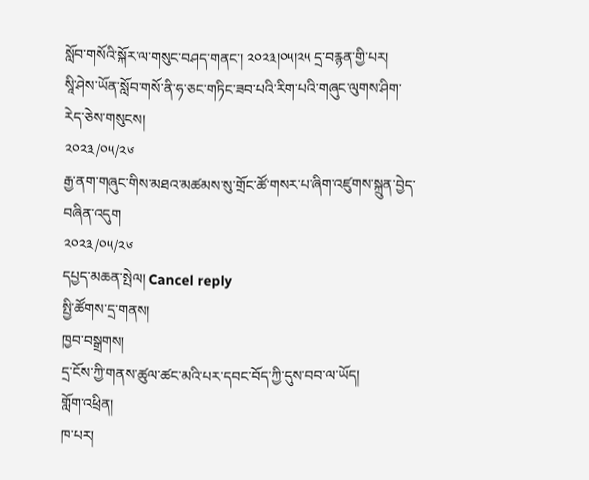སློབ་གསོའི་སྐོར་ལ་གསུང་བཤད་གནང་། ༢༠༢༣།༠༥།༢༥ དྲ་བརྙན་གྱི་པར།
སཱི་ཤེས་ཡོན་སློབ་གསོ་ནི་ཧ་ཅང་གཏིང་ཟབ་པའི་རིག་པའི་གཞུང་ལུགས་ཤིག་རེད་ཅེས་གསུངས།
༢༠༢༣/༠༥/༢༦
རྒྱ་ནག་གཞུང་གིས་མཐའ་མཚམས་སུ་གྲོང་ཚོ་གསར་པ་ཞིག་འཛུགས་སྐྲུན་བྱེད་བཞིན་འདུག
༢༠༢༣/༠༥/༢༦
དཔྱད་མཆན་སྤེལ། Cancel reply
སྤྱི་ཚོགས་དྲ་གནས།
ཁྱབ་བསྒྲགས།
དྲ་ངོས་ཀྱི་གནས་ཚུལ་ཚང་མའི་པར་དབང་བོད་ཀྱི་དུས་བབ་ལ་ཡོད།
གློག་འཕྲིན།
ཁ་པར།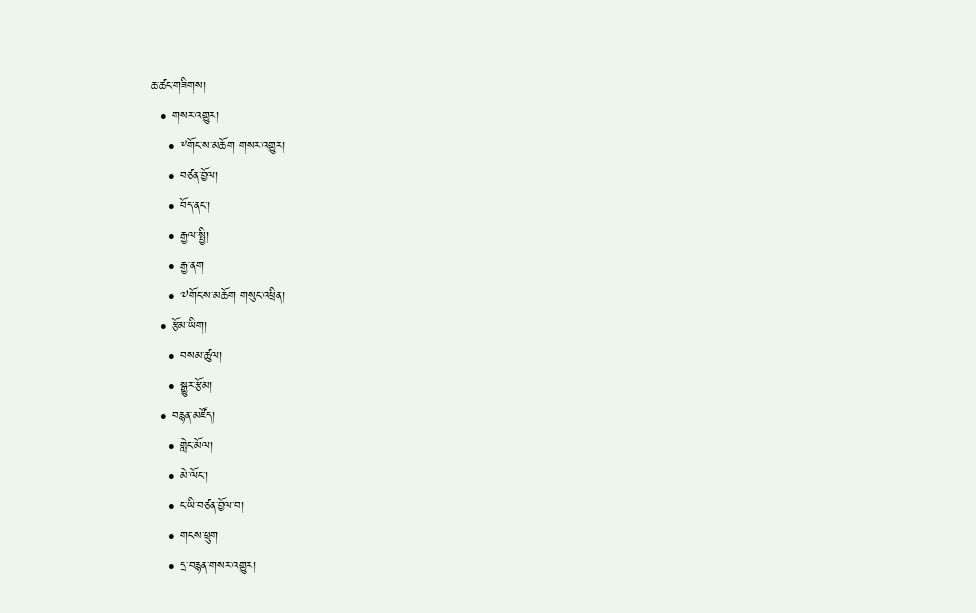ཆ་ཚང་གཟིགས།
  • གསར་འགྱུར།
    • ༸གོང་ས་མཆོག གསར་འགྱུར།
    • བཙན་བྱོལ།
    • བོད་ནང་།
    • རྒྱལ་སྤྱི།
    • རྒྱ་ནག
    • ༧གོང་ས་མཆོག གསུང་འཕྲིན།
  • རྩོམ་ཡིག།
    • བསམ་ཚུལ།
    • སྒྱུར་རྩོམ།
  • བརྙན་མཛོད།
    • གླེང་མོལ།
    • མེ་ལོང་།
    • ང་ཡི་བཙན་བྱོལ་བ།
    • གངས་ཕྲུག
    • དྲ་བརྙན་གསར་འགྱུར།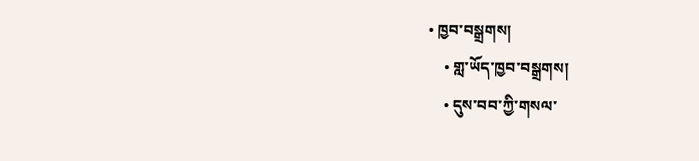• ཁྱབ་བསྒྲགས།
    • གླ་ཡོད་ཁྱབ་བསྒྲགས།
    • དུས་བབ་ཀྱི་གསལ་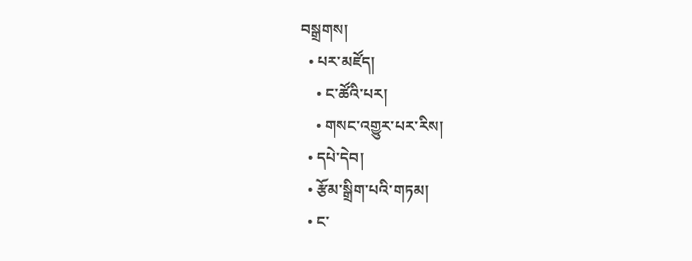བསྒྲགས།
  • པར་མཛོད།
    • ང་ཚོའི་པར།
    • གསང་འགྱུར་པར་རིས།
  • དཔེ་དེབ།
  • རྩོམ་སྒྲིག་པའི་གཏམ།
  • ང་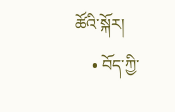ཚོའི་སྐོར།
    • བོད་ཀྱི་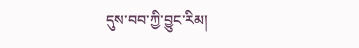དུས་བབ་ཀྱི་བྱུང་རིམ།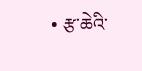• རྩ་ཆེའི་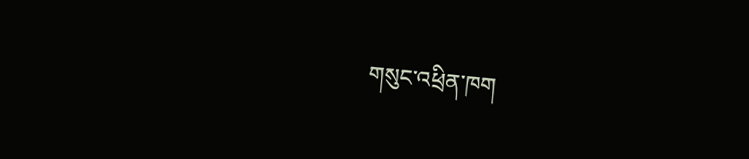གསུང་འཕྲིན་ཁག